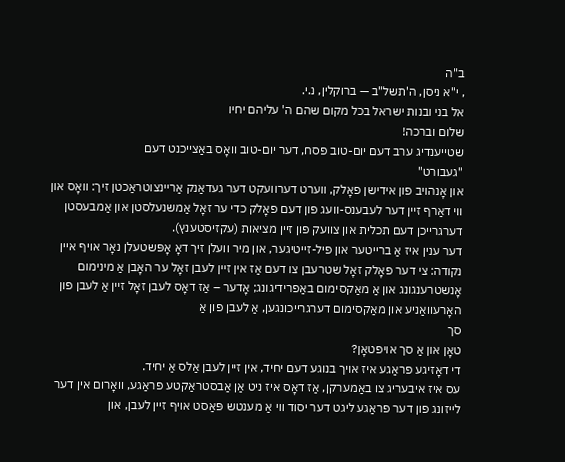ב"ה
, י"א ניסן, ה'תשל"ב — ברוקלין, נ.י.
אל בני ובנות ישראל בכל מקום שהם ה' עליהם יחיו
שלום וברכה!
שטייענדיג ערב דעם יום-טוב פסח, דער יום-טוב וואָס באַצייכנט דעם
"געבורט"
און אָנהויב פון אידישן פאָלק, ווערט דערוועקט דער געדאַנק אַריינצוטראַכטן זיך: וואָס און ווי דאַרף זיין דער לעבענס-וועג פון דעם פאָלק כדי ער זאָל אַמשנעלסטן און אַמבעסטן דערגרייכן דעם תכלית און צוועק פון זיין מציאות (עקזיסטענץ).
דער ענין איז אַ ברייטער און פיל-זייטיגער, און מיר וועלן זיך דאָ אָפּשטעלן נאָר אויף איין נקודה: צי דער פאָלק זאָל שטרעבן צו דעם אַז אין זיין לעבן זאָל ער האָבן אַ מינימום אָנשטרענגונג און אַ מאַקסימום באַפרידיגונג; אָדער – אַז דאָס לעבן זאָל זיין אַ לעבן פון האָרעוואַניע און מאַקסימום דערגרייכונגען, אַ לעבן פון אַ
סך
טאָן און אַ סך אויפטאָן?
די דאָזיגע פראַגע איז אויך בנוגע דעם יחיד, אין זיין לעבן אַלס אַ יחיד.
עס איז איבעריג צו באַמערקן, אַז דאָס איז ניט אַן אַבסטראַקטע פראַגע, וואָרום אין דער לייזונג פון דער פראַגע ליגט דער יסוד ווי אַ מענטש פּאַסט אויף זיין לעבן, און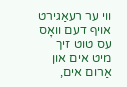ווי ער רעאַגירט אויף דעם וואָס עס טוט זיך מיט אים און אַרום אים,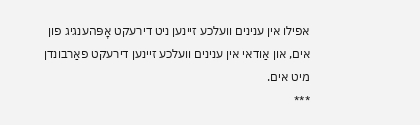אפילו אין ענינים וועלכע זיינען ניט דירעקט אָפּהענגיג פון אים, און אַודאי אין ענינים וועלכע זיינען דירעקט פאַרבונדן מיט אים.
***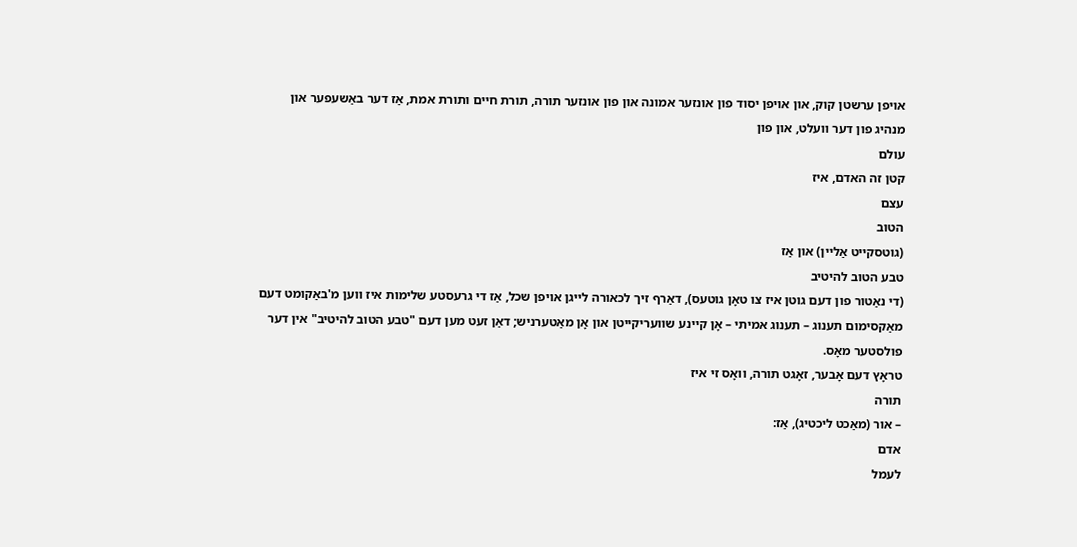אויפן ערשטן קוק, און אויפן יסוד פון אונזער אמונה און פון אונזער תורה, תורת חיים ותורת אמת, אַז דער באַשעפער און מנהיג פון דער וועלט, און פון
עולם
קטן זה האדם, איז
עצם
הטוב
(גוטסקייט אַליין) און אַז
טבע הטוב להיטיב
(די נאַטור פון דעם גוטן איז צו טאָן גוטעס), דאַרף זיך לכאורה לייגן אויפן שכל, אַז די גרעסטע שלימות איז ווען מ'באַקומט דעם מאַקסימום תענוג – תענוג אמיתי – אָן קיינע שוועריקייטן און אָן מאַטערניש; דאַן זעט מען דעם "טבע הטוב להיטיב" אין דער פולסטער מאָס.
טראָץ דעם אָבער, זאָגט תורה, וואָס זי איז
תורה
– אור (מאַכט ליכטיג), אַז:
אדם
לעמל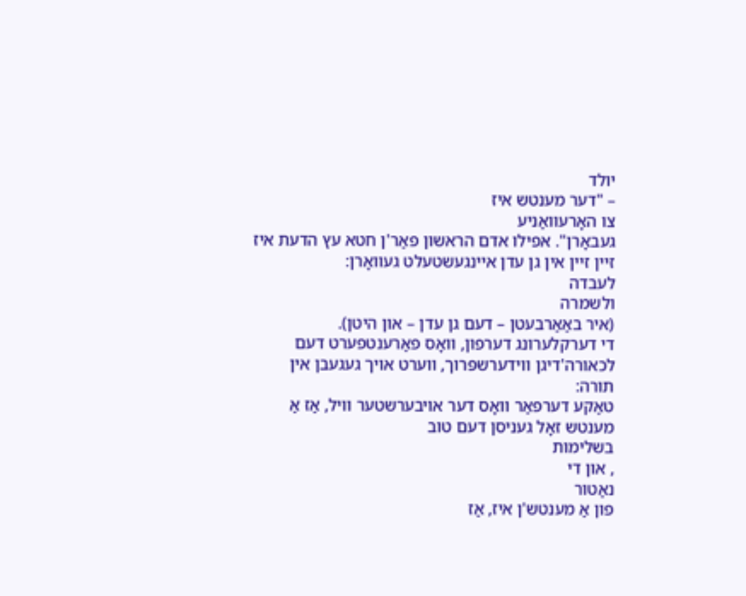יולד
– "דער מענטש איז
צו האָרעוואַניע
געבאָרן". אפילו אדם הראשון פאַר'ן חטא עץ הדעת איז זיין זיין אין גן עדן איינגעשטעלט געוואָרן:
לעבדה
ולשמרה
(איר באַאַרבעטן – דעם גן עדן – און היטן).
די דערקלערונג דערפון, וואָס פאַרענטפערט דעם לכאורה'דיגן ווידערשפּרוך, ווערט אויך געגעבן אין תורה:
טאַקע דערפאַר וואָס דער אויבערשטער וויל, אַז אַ מענטש זאָל געניסן דעם טוב
בשלימות
, און די
נאַטור
פון אַ מענטש'ן איז, אַז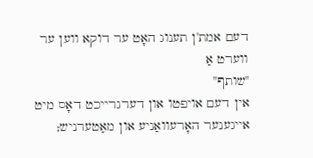דעם אמת'ן תענוג האָט ער דוקא ווען ער ווערט אַ
"שותף"
אין דעם אויפטו און דערגרייכט דאָס מיט אייגענער האָרעוואַניע און מאַטערניש;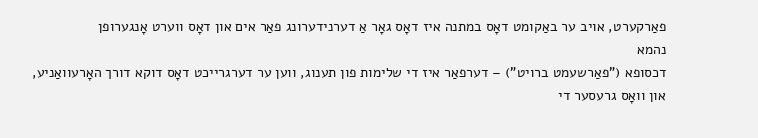פאַרקערט, אויב ער באַקומט דאָס במתנה איז דאָס גאָר אַ דערנידערונג פאַר אים און דאָס ווערט אָנגערופן
נהמא
דכסופא ("פאַרשעמט ברויט") – דערפאַר איז די שלימות פון תענוג, ווען ער דערגרייכט דאָס דוקא דורך האָרעוואַניע, און וואָס גרעסער די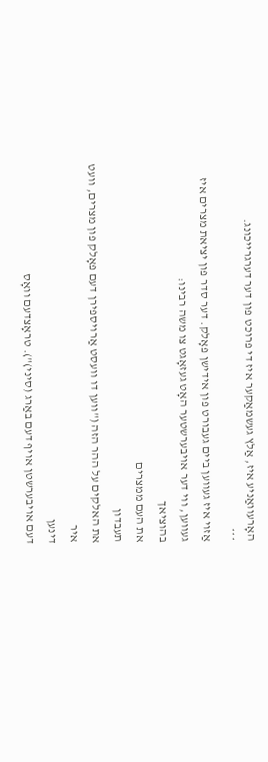האָרעוואַניע איז, אַלץ געשמאַקער איז די פרוכט פון דער דערגרייכונג.
***
אַזוי איז געווען ביים געבורט פון אידישן פאָלק. דער סדר פון יציאת מצרים איז געווען, ווי דער אויבערשטער האָט געזאָגט צו משה רבינו:
בהוציאך
את העם ממצרים
תעבדון
את האלקים על ההר הזה ("ווען דו וועסט אַרויספירן דעם פאָלק פון מצרים, וועט איר
דינען
דעם אויבערשטן אויף דעם באַרג (סיני)"). טראָצדעם וואָס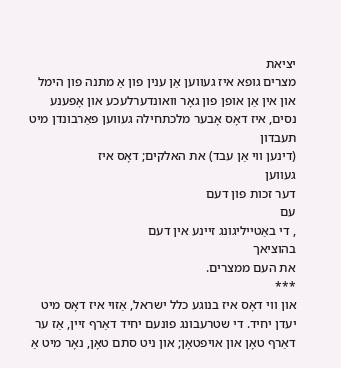יציאת
מצרים גופא איז געווען אַן ענין פון אַ מתנה פון הימל און אין אַן אופן פון גאָר וואונדערלעכע און אָפענע נסים, איז דאָס אָבער מלכתחילה געווען פאַרבונדן מיט
תעבדון
(דינען ווי אַן עבד) את האלקים; דאָס איז
געווען
דער זכות פון דעם
עם
, די באַטייליגונג זיינע אין דעם
בהוציאך
את העם ממצרים.
***
און ווי דאָס איז בנוגע כלל ישראל, אַזוי איז דאָס מיט יעדן יחיד. די שטרעבונג פונעם יחיד דאַרף זיין, אַז ער דאַרף טאָן און אויפטאָן; און ניט סתם טאָן, נאָר מיט אַ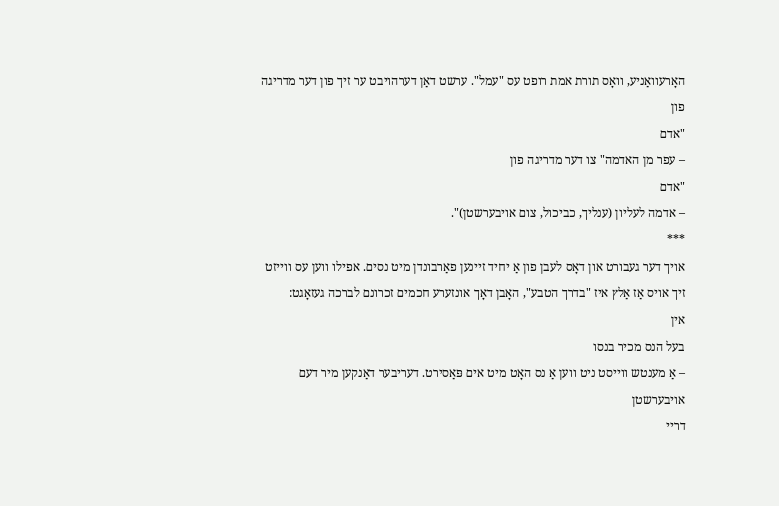האָרעוואַניע, וואָס תורת אמת רופט עס "עמל". ערשט דאַן דערהויבט ער זיך פון דער מדריגה פון
"אדם
– עפר מן האדמה" צו דער מדריגה פון
"אדם
– אדמה לעליון (ענליך, כביכול, צום אויבערשטן)".
***
אויך דער געבורט און דאָס לעבן פון אַ יחיד זיינען פאַרבונדן מיט נסים. אפילו ווען עס ווייזט זיך אויס אַז אַלץ איז "בדרך הטבע", האָבן דאָך אונזערע חכמים זכרונם לברכה געזאָגט:
אין
בעל הנס מכיר בנסו
– אַ מענטש ווייסט ניט ווען אַ נס האָט מיט אים פּאַסירט. דעריבער דאַנקען מיר דעם אויבערשטן
דריי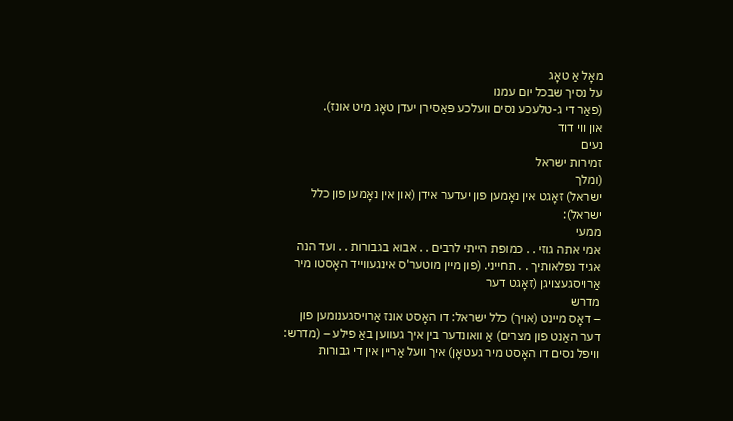מאָל אַ טאָג
על נסיך שבכל יום עמנו
(פאַר די ג-טלעכע נסים וועלכע פּאַסירן יעדן טאָג מיט אונז).
און ווי דוד
נעים
זמירות ישראל
(ומלך
ישראל) זאָגט אין נאָמען פון יעדער אידן (און אין נאָמען פון כלל ישראל):
ממעי
אמי אתה גוזי . . כמופת הייתי לרבים . . אבוא בגבורות . . ועד הנה אגיד נפלאותיך . . תחייני. (פון מיין מוטער'ס אינגעווייד האָסטו מיר אַרויסגעצויגן (זאָגט דער
מדרש
– דאָס מיינט (אויך) כלל ישראל: דו האָסט אונז אַרויסגענומען פון דער האַנט פון מצרים) אַ וואונדער בין איך געווען באַ פילע – (מדרש: וויפל נסים דו האָסט מיר געטאָן) איך וועל אַריין אין די גבורות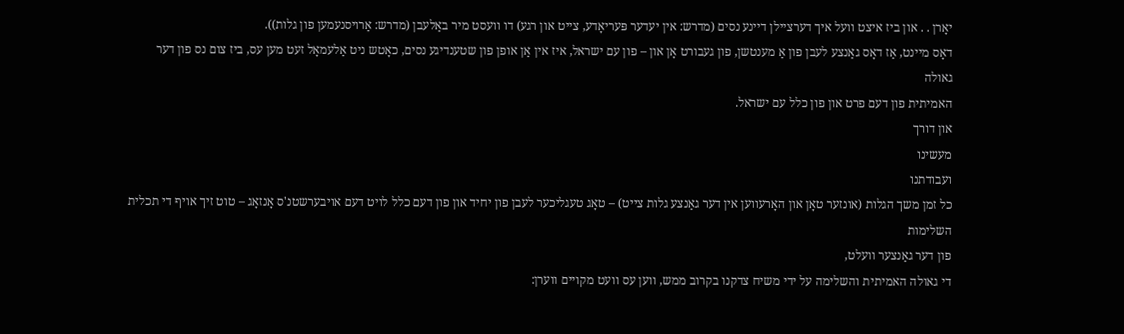יאָרן . . און ביז איצט וועל איך דערציילן דיינע נסים (מדרש: אין יעדער פּעריאָדע, צייט און רגע) דו וועסט מיר באַלעבן (מדרש: אַרויסנעמען פון גלות)).
דאָס מיינט, אַז דאָס גאַנצע לעבן פון אַ מענטשן, פון געבורט אָן און – פון עם ישראל, איז אין אַן אופן פון שטענדיגע נסים, כאָטש ניט אַלעמאָל זעט מען עס, ביז צום נס פון דער
גאולה
האמיתית פון דעם פרט און פון כלל עם ישראל.
און דורך
מעשינו
ועבודתנו
כל זמן משך הגלות (אונזער טאָן און האָרעווען אין דער גאַנצע גלות צייט) – טאָג טעגליכער לעבן פון יחיד און פון דעם כלל לויט דעם אויבערשטנ'ס אָנזאָג – טוט זיך אויף די תכלית
השלימות
פון דער גאַנצער וועלט,
די גאולה האמיתית והשלימה על ידי משיח צדקנו בקרוב ממש, ווען עס וועט מקויים ווערן: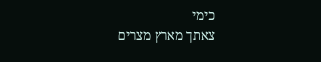כימי
צאתך מארץ מצרים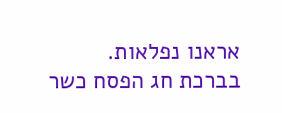אראנו נפלאות.
בברכת חג הפסח כשר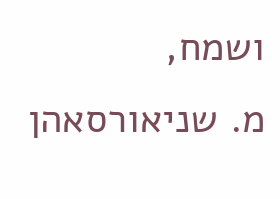ושמח,
מ. שניאורסאהן